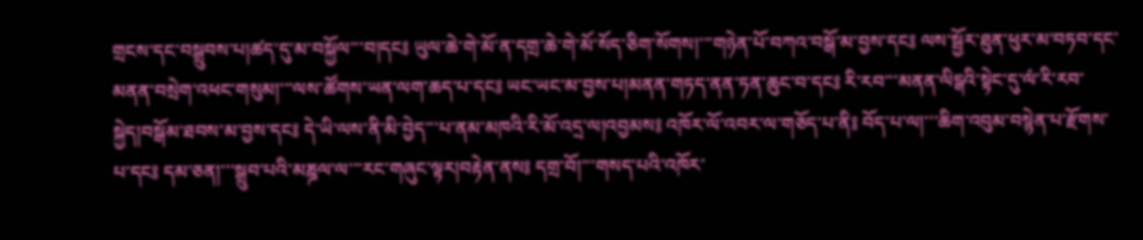གྲངས་དང་བསྒྲུབས་པ།ཚད་དུ་མ་བསྐྱོལ་་་བ།དང༔ ཡུལ་ཆེ་གེ་མོ་ན་དགྲ་ཆེ་གེ་མོ་སོད་ཅིག་སོགས།་་་གཉེན་པོ་བཀའ་བསྒོ་མ་བྱས་དང༔ ལས་སྦྱོར་ཐུན་ཕུར་མ་བཏབ་དང་མནན་བསྲེག་འཕང་གསུམ།་་་ལས་ཚོགས་ཡན་ལག་ཆད་པ་དང༔ ཡང་ཡང་མ་བྱས་པ།མནན་གཏད་ནན་ཏན་ཆུང་བ་དང༔ རི་རབ་་་མནན་ལིངྒའི་སྟེང་དུ་ལཾ་རི་རབ་སྐྱེད།བསྒོམ་ཐབས་མ་བྱས་དང༔ དེ་ཡི་ལས་ནི་མི་བྱེད་་་པ་ནམ་མཁའི་རི་མོ་འདྲ་ལ།འབྱམས༔ འཁོར་ལོ་འབར་ལ་གཅོད་པ་ནི༔ བོད་པ་ལ།་་་ཆིག་འབུམ་བསྙེན་པ་རྫོགས་པ་དང༔ དམ་ཅན།་་་སྒྲུབ་པའི་མཎྜལ་ལ་་་རང་གཞུང་ལྟར།བརྟེན་ནས༔ དགྲ་བོ།་་་གསད་པའི་འཁོར་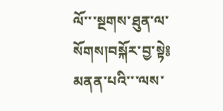ལོ་་་སྔགས་ཐུན་ལ་སོགས།བསྐོར་བྱ་སྟེ༔ མནན་པའི་་་ལས་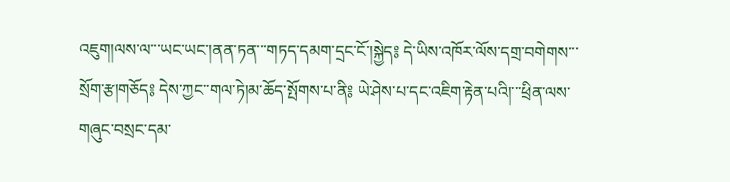འཇུག།ལས་ལ་་་ཡང་ཡང་།ནན་ཏན་་་གཏད་དམག་དྲང་ངོ་།སྐྱེད༔ དེ་ཡིས་འཁོར་ལོས་དགྲ་བགེགས་་་སྲོག་རྩ།གཅོད༔ དེས་ཀྱང་་གལ་ཏེ།མ་ཆོད་སྤོགས་པ་ནི༔ ཡེ་ཤེས་པ་དང་འཇིག་རྟེན་པའི།་་་ཕྲིན་ལས་གཞུང་བསྲང་དམ་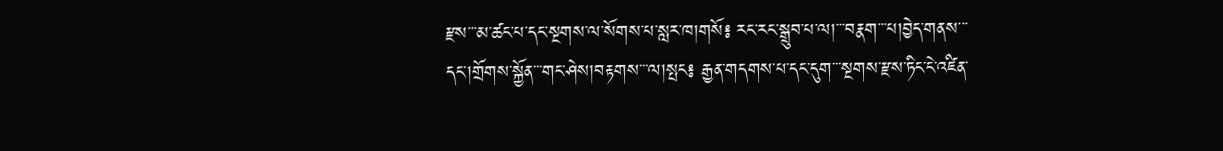རྫས་་་མ་ཚང་པ་དང་སྔགས་ལ་སོགས་པ་སླར་ཁ།གསོ༔ རང་རང་སྒྲུབ་པ་ལ།་་་བརྣག་་་པ།བྱེད་གནས་་་དང་།གྲོགས་སྐྱོན་་་གང་ཤེས།བརྟགས་་་ལ།སྤང༔ རྒྱན་གདགས་པ་དང་དུག་་་སྔགས་རྫས་ཏིང་ངེ་འཛིན་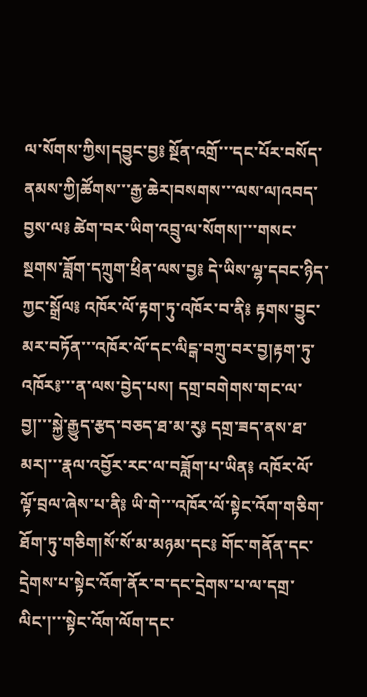ལ་སོགས་ཀྱིས།དབྱུང་བྱ༔ སྔོན་འགྲོ་་་དང་པོར་བསོད་ནམས་ཀྱི།ཚོགས་་་རྒྱ་ཆེར།བསགས་་་ལས་ལ།འབད་བྱས་ལ༔ ཚེག་བར་ཡིག་འབྲུ་ལ་སོགས།་་་གསང་སྔགས་ཟློག་དཀྲུག་ཕྲིན་ལས་བྱ༔ དེ་ཡིས་ལྷ་དབང་ཉིད་ཀྱང་སྒྲོལ༔ འཁོར་ལོ་རྟག་ཏུ་འཁོར་བ་ནི༔ རྟགས་བྱུང་མར་བཏོན་་་འཁོར་ལོ་དང་ལིངྒ་བཀྲུ་བར་བྱ།རྟག་ཏུ་འཁོར༔་་་ན་ལས་བྱེད་པས། དགྲ་བགེགས་གང་ལ་བྱ།་་་སྐྱེ་རྒྱུད་རྩད་བཅད་ཐ་མ་རུ༔ དགྲ་ཟད་ནས་ཐ་མར།་་་རྣལ་འབྱོར་རང་ལ་བཟློག་པ་ཡིན༔ འཁོར་ལོ་ལྟོ་བྲལ་ཞེས་པ་ནི༔ ཡི་གེ་་་འཁོར་ལོ་སྟེང་འོག་གཅིག་ཐོག་ཏུ་གཅིག།སོ་སོ་མ་མཉམ་དང༔ གོང་གནོན་དང་དྲེགས་པ་སྟེང་འོག་ནོར་བ་དང་དྲེགས་པ་ལ་དགྲ་ལིང་།་་་སྟེང་འོག་ལོག་དང་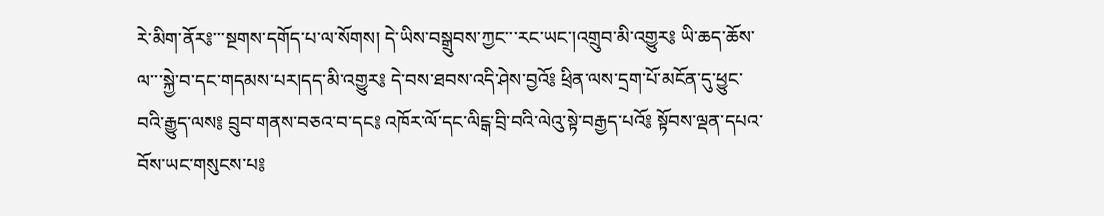རེ་མིག་ནོར༔་་་སྔགས་དགོད་པ་ལ་སོགས། དེ་ཡིས་བསྒྲུབས་ཀྱང་་་རང་ཡང་།འགྲུབ་མི་འགྱུར༔ ཡི་ཆད་ཆོས་ལ་་་སྐྱེ་བ་དང་གདམས་པར།དད་མི་འགྱུར༔ དེ་བས་ཐབས་འདི་ཤེས་བྱའོ༔ ཕྲིན་ལས་དྲག་པོ་མངོན་དུ་ཕྱུང་བའི་རྒྱུད་ལས༔ བྲུབ་གནས་བཅའ་བ་དང༔ འཁོར་ལོ་དང་ལིངྒ་བྲི་བའི་ལེའུ་སྟེ་བརྒྱད་པའོ༔ སྟོབས་ལྡན་དཔའ་བོས་ཡང་གསུངས་པ༔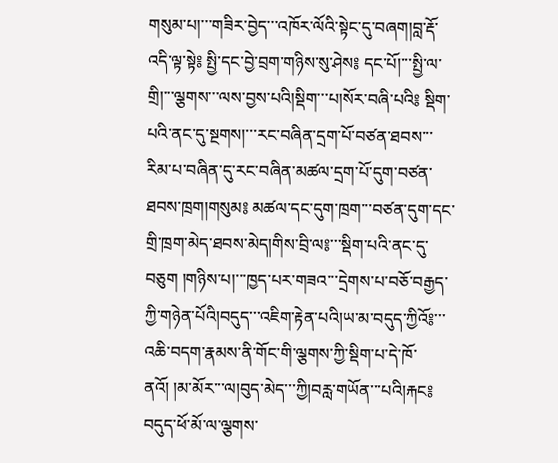གསུམ་པ།་་་གཟིར་བྱེད་་་འཁོར་ལོའི་སྟེང་དུ་བཞག།བླ་རྡོ་འདི་ལྟ་སྟེ༔ སྤྱི་དང་བྱེ་བྲག་གཉིས་སུ་ཤེས༔ དང་པོ།་་་སྤྱི་ལ་གྲི།་་་ལྕགས་་་ལས་བྱས་པའི།སྡིག་་་པ།སོར་བཞི་པའི༔ སྡིག་པའི་ནང་དུ་སྔགས།་་་རང་བཞིན་དྲག་པོ་བཙན་ཐབས་་་རིམ་པ་བཞིན་དུ་རང་བཞིན་མཚལ་དྲག་པོ་དུག་བཙན་ཐབས་ཁྲག།གསུམ༔ མཚལ་དང་དུག་ཁྲག་་་བཙན་དུག་དང་གྲི་ཁྲག་མེད་ཐབས་མེད།གིས་བྲི་ལ༔་་་སྡིག་པའི་ནང་དུ་བཅུག །གཉིས་པ།་་་ཁྱད་པར་གཟའ་་་དྲེགས་པ་བཅོ་བརྒྱད་ཀྱི་གཉེན་པོའི།བདུད་་་འཇིག་རྟེན་པའི།ཡ་མ་བདུད་ཀྱིའོ༔་་་འཆི་བདག་རྣམས་ནི་གོང་གི་ལྕགས་ཀྱི་སྡིག་པ་དེ་ཁོ་ནའོ། །མ་མོར་་་ལ།བུད་མེད་་་ཀྱི།བརླ་གཡོན་་་པའི།རྐང༔ བདུད་ཕོ་མོ་ལ་ལྕགས་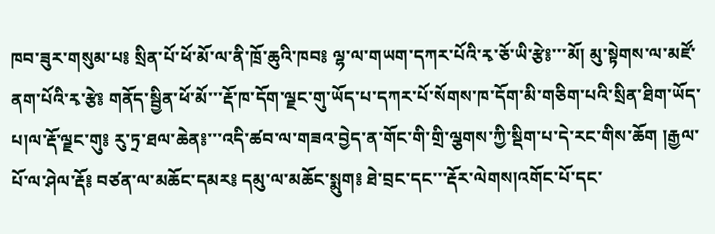ཁབ་ཟུར་གསུམ་པ༔ སྲིན་པོ་ཕོ་མོ་ལ་ནི་ཁྲོ་ཆུའི་ཁབ༔ ལྷ་ལ་གཡག་དཀར་པོའི་རྭ་ཅོ་ཡི་རྩེ༔་་་མོ། མུ་སྟེགས་ལ་མཛོ་ནག་པོའི་རྭ་རྩེ༔ གནོད་སྦྱིན་ཕོ་མོ་་་རྡོ་ཁ་དོག་ལྗང་གུ་ཡོད་པ་དཀར་པོ་སོགས་ཁ་དོག་མི་གཅིག་པའི་སྲིན་ཐིག་ཡོད་པ།ལ་རྡོ་ལྗང་གུ༔ རུ་ཏྲ་ཐལ་ཆེན༔་་་འདི་ཚབ་ལ་གཟའ་བྱེད་ན་གོང་གི་གྲི་ལྕགས་ཀྱི་སྡིག་པ་དེ་རང་གིས་ཆོག །རྒྱལ་པོ་ལ་ཤེལ་རྡོ༔ བཙན་ལ་མཆོང་དམར༔ དམུ་ལ་མཆོང་སྨུག༔ ཐེ་བྲང་དང་་་རྡོར་ལེགས།འགོང་པོ་དང་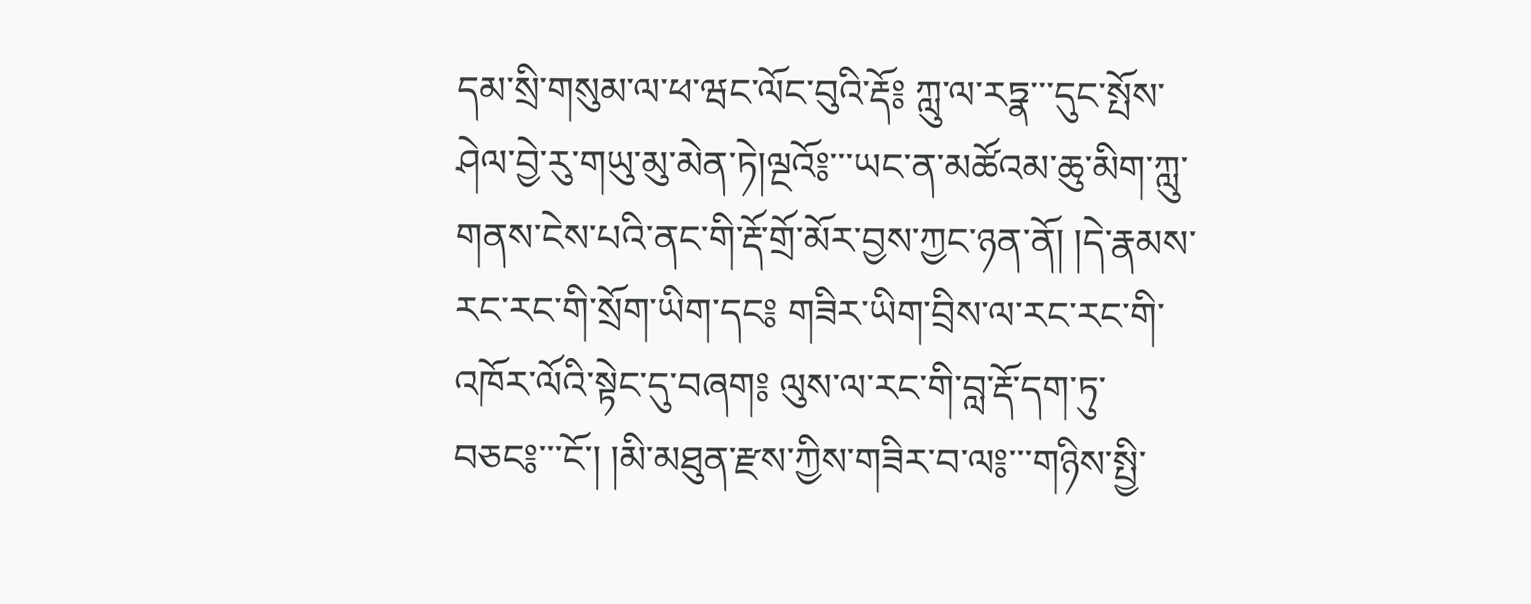དམ་སྲི་གསུམ་ལ་ཕ་ཝང་ལོང་བུའི་རྡོ༔ ཀླུ་ལ་རཏྣ་་་དུང་སྤོས་ཤེལ་བྱེ་རུ་གཡུ་མུ་མེན་ཏེ།ལྔའོ༔་་་ཡང་ན་མཚོའམ་ཆུ་མིག་ཀླུ་གནས་ངེས་པའི་ནང་གི་རྡོ་གྲོ་མོར་བྱས་ཀྱང་ཉན་ནོ། །དེ་རྣམས་རང་རང་གི་སྲོག་ཡིག་དང༔ གཟིར་ཡིག་བྲིས་ལ་རང་རང་གི་འཁོར་ལོའི་སྟེང་དུ་བཞག༔ ལུས་ལ་རང་གི་བླ་རྡོ་དག་ཏུ་བཅང༔་་་ངོ་། །མི་མཐུན་རྫས་ཀྱིས་གཟིར་བ་ལ༔་་་གཉིས་སྤྱི་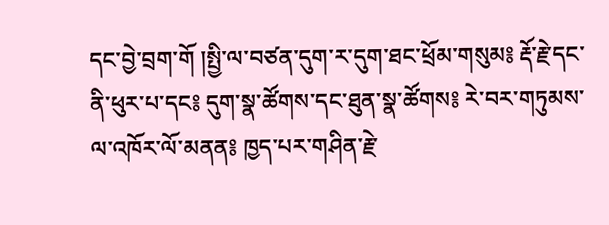དང་བྱེ་བྲག་གོ །སྤྱི་ལ་བཙན་དུག་ར་དུག་ཐང་ཕྲོམ་གསུམ༔ རྡོ་རྗེ་དང་ནི་ཕུར་པ་དང༔ དུག་སྣ་ཚོགས་དང་ཐུན་སྣ་ཚོགས༔ རེ་བར་གཏུམས་ལ་འཁོར་ལོ་མནན༔ ཁྱད་པར་གཤིན་རྗེ་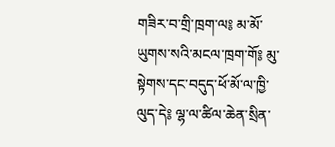གཟིར་བ་གྲི་ཁྲག་ལ༔ མ་མོ་ཡུགས་སའི་མངལ་ཁྲག་གོ༔ མུ་སྟེགས་དང་བདུད་ཕོ་མོ་ལ་ཁྱི་ལུད་དེ༔ ལྷ་ལ་ཚིལ་ཆེན་སྲིན་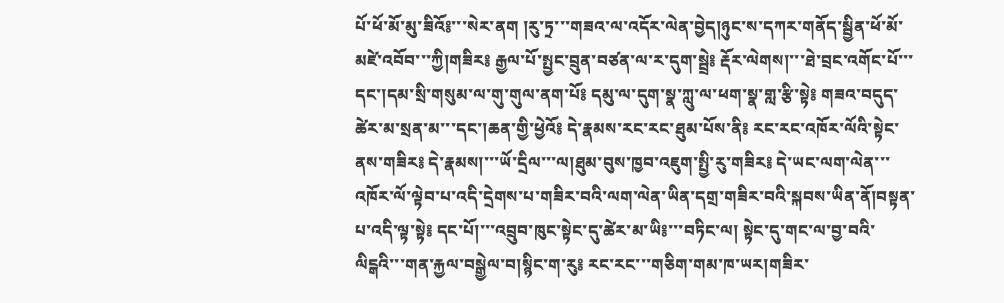པོ་ཕོ་མོ་མུ་ཟིའོ༔་་་སེར་ནག །རུ་ཏྲ་་་གཟའ་ལ་འདོར་ལེན་བྱེད།ཉུང་ས་དཀར་གནོད་སྦྱིན་ཕོ་མོ་མཛེ་འབོབ་་་ཀྱི།གཟིར༔ རྒྱལ་པོ་སྤྱང་བྲུན་བཙན་ལ་ར་དུག་སྦྲེ༔ རྡོར་ལེགས།་་་ཐེ་བྲང་འགོང་པོ་་་དང་།དམ་སྲི་གསུམ་ལ་གུ་གུལ་ནག་པོ༔ དམུ་ལ་དུག་སྣ་ཀླུ་ལ་ཕག་སྣ་གླ་རྩི་སྟེ༔ གཟའ་བདུད་ཚེར་མ་སྲན་མ་་་དང་།ཆན་གྱི་ཕྱེའོ༔ དེ་རྣམས་རང་རང་ཐུམ་པོས་ནི༔ རང་རང་འཁོར་ལོའི་སྟེང་ནས་གཟིར༔ དེ་རྣམས།་་་ཡོ་དྲིལ་་་ལ།ཐུམ་བུས་ཁྱབ་འཇུག་སྤྱི་རུ་གཟིར༔ དེ་ཡང་ལག་ལེན་་་འཁོར་ལོ་ལྟེབ་པ་འདི་དྲེགས་པ་གཟིར་བའི་ལག་ལེན་ཡིན་དགྲ་གཟིར་བའི་སྐབས་ཡིན་ནོ།བསྟན་པ་འདི་ལྟ་སྟེ༔ དང་པོ།་་་འབྲུབ་ཁུང་སྟེང་དུ་ཚེར་མ་ཡི༔་་་བཏིང་ལ། སྟེང་དུ་གང་ལ་བྱ་བའི་ལིངྒའི་་་གན་རྐྱལ་བསྒྱེལ་བ།སྙིང་ག་རུ༔ རང་རང་་་གཅིག་གམ་ཁ་ཡར།གཟིར་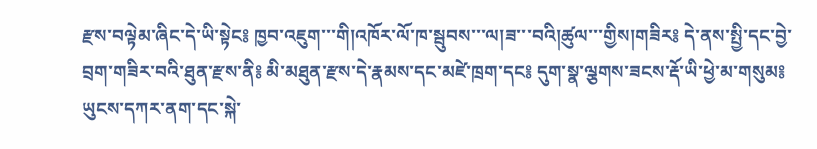རྫས་བལྟེམ་ཞིང་དེ་ཡི་སྟེང༔ ཁྱབ་འཇུག་་་གི།འཁོར་ལོ་ཁ་སྦུབས་་་ལ།ཟ་་་བའི།ཚུལ་་་གྱིས།གཟིར༔ དེ་ནས་སྤྱི་དང་བྱེ་བྲག་གཟིར་བའི་ཐུན་རྫས་ནི༔ མི་མཐུན་རྫས་དེ་རྣམས་དང་མཛེ་ཁྲག་དང༔ དུག་སྣ་ལྕགས་ཟངས་རྡོ་ཡི་ཕྱེ་མ་གསུམ༔ ཡུངས་དཀར་ནག་དང་སྐེ་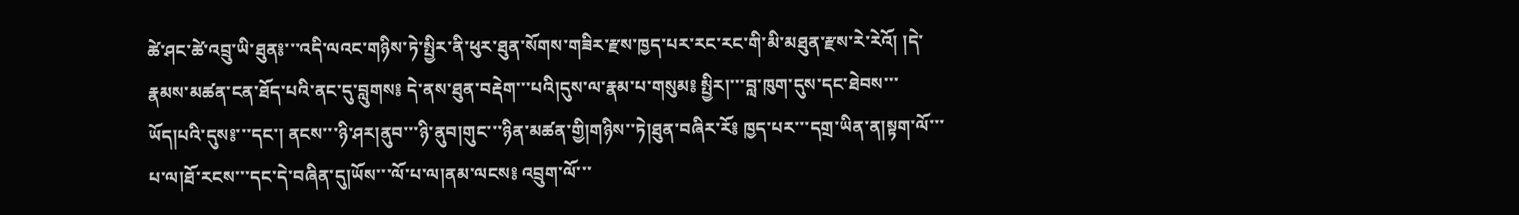ཚེ་ཤང་ཚེ་འབྲུ་ཡི་ཐུན༔་་་འདི་ལའང་གཉིས་ཏེ་སྤྱིར་ནི་ཕུར་ཐུན་སོགས་གཟིར་རྫས་ཁྱད་པར་རང་རང་གི་མི་མཐུན་རྫས་རེ་རེའོ། །དེ་རྣམས་མཚན་ངན་ཐོད་པའི་ནང་དུ་བླུགས༔ དེ་ནས་ཐུན་བརྡེག་་་པའི།དུས་ལ་རྣམ་པ་གསུམ༔ སྤྱིར།་་་བླ་ཁུག་དུས་དང་ཐེབས་་་ཡོད།པའི་དུས༔་་་དང་། ནངས་་་ཉི་ཤར།ནུབ་་་ཉི་ནུབ།གུང་་་ཉིན་མཚན་གྱི།གཉིས་་ཏེ།ཐུན་བཞིར་རོ༔ ཁྱད་པར་་་དགྲ་ཡིན་ན།སྟག་ལོ་་་པ་ལ།ཐོ་རངས་་་དང་དེ་བཞིན་དུ།ཡོས་་་ལོ་པ་ལ།ནམ་ལངས༔ འབྲུག་ལོ་་་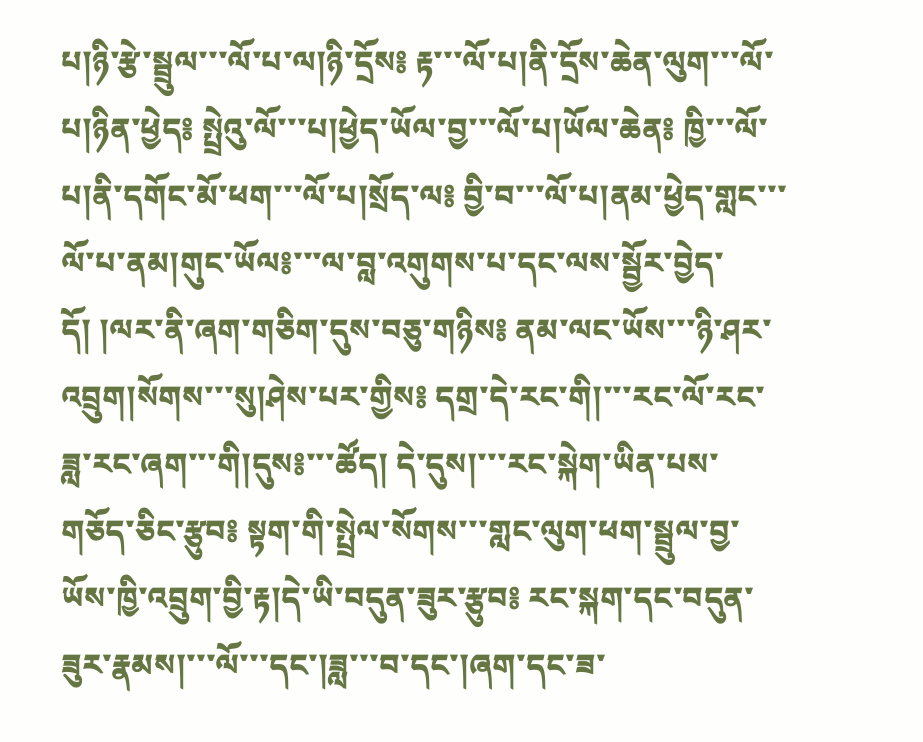པ།ཉི་རྩེ་སྦྲུལ་་་ལོ་པ་ལ།ཉི་དྲོས༔ རྟ་་་ལོ་པ།ནི་དྲོས་ཆེན་ལུག་་་ལོ་པ།ཉིན་ཕྱེད༔ སྤྲེའུ་ལོ་་་པ།ཕྱེད་ཡོལ་བྱ་་་ལོ་པ།ཡོལ་ཆེན༔ ཁྱི་་་ལོ་པ།ནི་དགོང་མོ་ཕག་་་ལོ་པ།སྲོད་ལ༔ བྱི་བ་་་ལོ་པ།ནམ་ཕྱེད་གླང་་་ལོ་པ་ནམ།གུང་ཡོལ༔་་་ལ་བླ་འགུགས་པ་དང་ལས་སྦྱོར་བྱེད་དོ། །ལར་ནི་ཞག་གཅིག་དུས་བཅུ་གཉིས༔ ནམ་ལང་ཡོས་་་ཉི་ཤར་འབྲུག།སོགས་་་སུ།ཤེས་པར་གྱིས༔ དགྲ་དེ་རང་གི།་་་རང་ལོ་རང་ཟླ་རང་ཞག་་་གི།དུས༔་་་ཚོད། དེ་དུས།་་་རང་སྐེག་ཡིན་པས་གཅོད་ཅིང་རྩུབ༔ སྟག་གི་སྤྲེལ་སོགས་་་གླང་ལུག་ཕག་སྦྲུལ་བྱ་ཡོས་ཁྱི་འབྲུག་བྱི་རྟ།དེ་ཡི་བདུན་ཟུར་རྩུབ༔ རང་སྐག་དང་བདུན་ཟུར་རྣམས།་་་ལོ་་་དང་།ཟླ་་་བ་དང་།ཞག་དང་ཟ་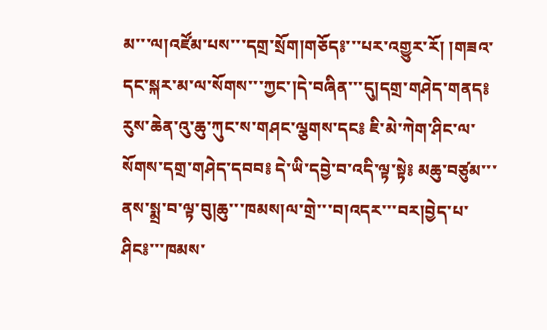མ་་་ལ།འཛོམ་པས་་་དགྲ་སྲོག།གཅོད༔་་་པར་འགྱུར་རོ། །གཟའ་དང་སྐར་མ་ལ་སོགས་་་ཀྱང་།དེ་བཞིན་་་དུ།དགྲ་གཤེད་གནད༔ རུས་ཆེན་འུ་ཆུ་ཀུང་ས་གཤང་ལྕགས་དང༔ ཇི་མེ་ཀེག་ཤིང་ལ་སོགས་དགྲ་གཤེད་དབབ༔ དེ་ཡི་དབྱེ་བ་འདི་ལྟ་སྟེ༔ མཆུ་བཙུམ་་་ནས་སྨྲ་བ་ལྟ་བུ།ཆུ་་་ཁམས།ལ་གྲེ་་་བ།འདར་་་བར།བྱེད་པ་ཤིང༔་་་ཁམས་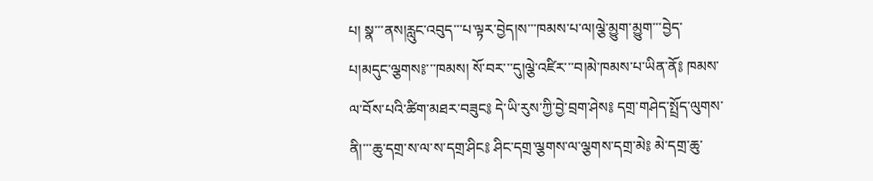པ། སྣ་་་ནས།རླུང་འབུད་་་པ་ལྟར་བྱེད།ས་་་ཁམས་པ་ལ།ལྕེ་མྱུག་མྱུག་་་བྱེད་པ།མདུང་ལྕགས༔་་་ཁམས། སོ་བར་་་དུ།ལྕེ་འཛིར་་་བ།མེ་ཁམས་པ་ཡིན་ནོ༔ ཁམས་ལ་བོས་པའི་ཚིག་མཐར་བཟུང༔ དེ་ཡི་རུས་ཀྱི་བྱེ་བྲག་ཤེས༔ དགྲ་གཤེད་སྤྲོད་ལུགས་ནི།་་་ཆུ་དགྲ་ས་ལ་ས་དགྲ་ཤིང༔ ཤིང་དགྲ་ལྕགས་ལ་ལྕགས་དགྲ་མེ༔ མེ་དགྲ་ཆུ་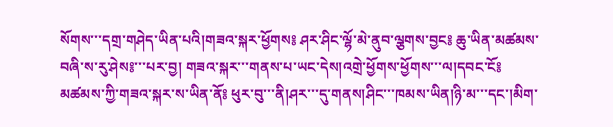སོགས་་་དགྲ་གཤེད་ཡིན་པའི།གཟའ་སྐར་ཕྱོགས༔ ཤར་ཤིང་ལྷོ་མེ་ནུབ་ལྕགས་བྱང༔ ཆུ་ཡིན་མཚམས་བཞི་ས་རུ་ཤེས༔་་་པར་བྱ། གཟའ་སྐར་་་གནས་པ་ཡང་དེས།འགྲེ་ཕྱོགས་ཕྱོགས་་་ལ།དབང་ངོ༔ མཚམས་ཀྱི་གཟའ་སྐར་ས་ཡིན་ནོ༔ ཕུར་བུ་་་ནི།ཤར་་་དུ་གནས།ཤིང་་་ཁམས་ཡིན།ཉི་མ་་་དང་།མིག་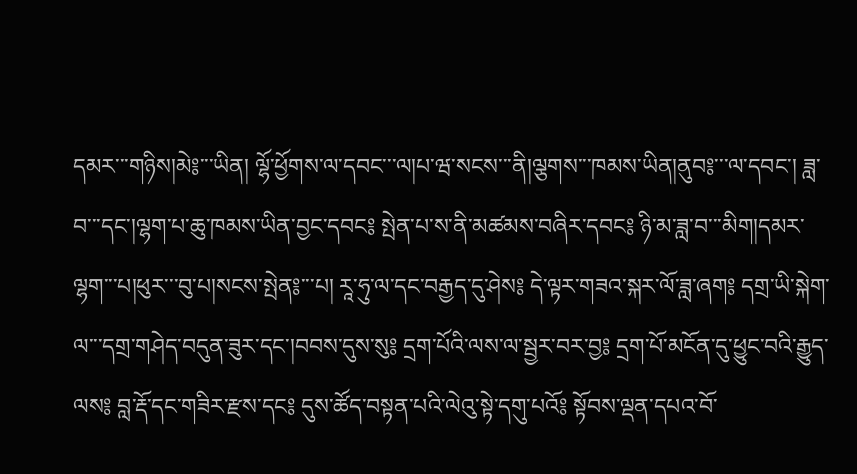དམར་་་གཉིས།མེ༔་་་ཡིན། ལྷོ་ཕྱོགས་ལ་དབང་་་ལ།པ་ཝ་སངས་་་ནི།ལྕགས་་་ཁམས་ཡིན།ནུབ༔་་་ལ་དབང་། ཟླ་བ་་་དང་།ལྷག་པ་ཆུ་ཁམས་ཡིན་བྱང་དབང༔ སྤེན་པ་ས་ནི་མཚམས་བཞིར་དབང༔ ཉི་མ་ཟླ་བ་་་མིག།དམར་ལྷག་་་པ།ཕུར་་་བུ་པ།སངས་སྤེན༔་་་པ། རཱ་ཧུ་ལ་དང་བརྒྱད་དུ་ཤེས༔ དེ་ལྟར་གཟའ་སྐར་ལོ་ཟླ་ཞག༔ དགྲ་ཡི་སྐེག་ལ་་་དགྲ་གཤེད་བདུན་ཟུར་དང་།བབས་དུས་སུ༔ དྲག་པོའི་ལས་ལ་སྦྱར་བར་བྱ༔ དྲག་པོ་མངོན་དུ་ཕྱུང་བའི་རྒྱུད་ལས༔ བླ་རྡོ་དང་གཟིར་རྫས་དང༔ དུས་ཚོད་བསྟན་པའི་ལེའུ་སྟེ་དགུ་པའོ༔ སྟོབས་ལྡན་དཔའ་བོ་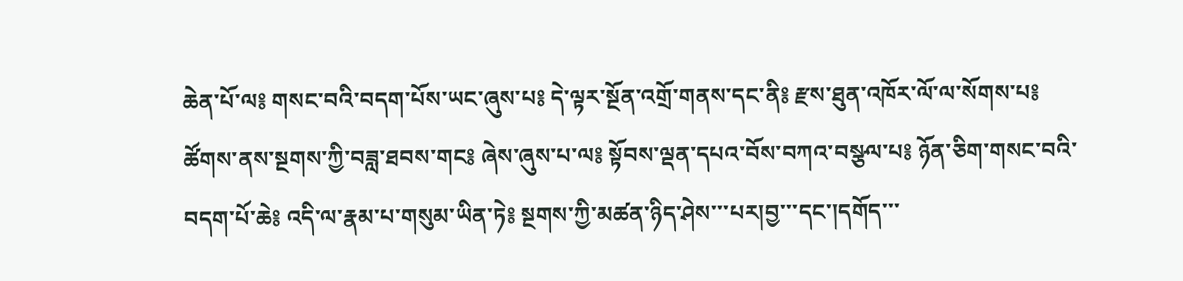ཆེན་པོ་ལ༔ གསང་བའི་བདག་པོས་ཡང་ཞུས་པ༔ དེ་ལྟར་སྔོན་འགྲོ་གནས་དང་ནི༔ རྫས་ཐུན་འཁོར་ལོ་ལ་སོགས་པ༔ ཚོགས་ནས་སྔགས་ཀྱི་བཟླ་ཐབས་གང༔ ཞེས་ཞུས་པ་ལ༔ སྟོབས་ལྡན་དཔའ་བོས་བཀའ་བསྩལ་པ༔ ཉོན་ཅིག་གསང་བའི་བདག་པོ་ཆེ༔ འདི་ལ་རྣམ་པ་གསུམ་ཡིན་ཏེ༔ སྔགས་ཀྱི་མཚན་ཉིད་ཤེས་་་པར།བྱ་་་དང་།དགོད་་་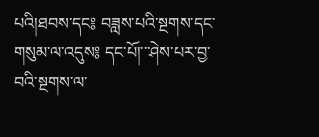པའི།ཐབས་དང༔ བཟླས་པའི་སྔགས་དང་གསུམ་ལ་འདུས༔ དང་པོ།་་་ཤེས་པར་བྱ་བའི་སྔགས་ལ་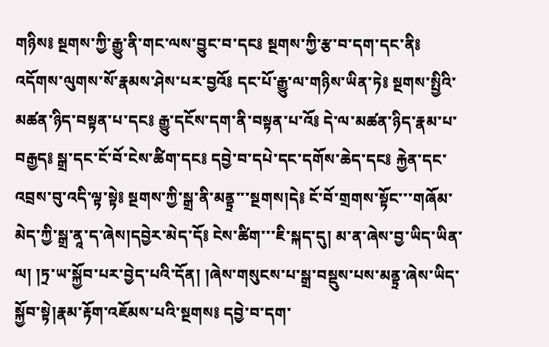གཉིས༔ སྔགས་ཀྱི་རྒྱུ་ནི་གང་ལས་བྱུང་བ་དང༔ སྔགས་ཀྱི་རྩ་བ་དག་དང་ནི༔ འདོགས་ལུགས་སོ་རྣམས་ཤེས་པར་བྱའོ༔ དང་པོ་རྒྱུ་ལ་གཉིས་ཡིན་ཏེ༔ སྔགས་སྤྱིའི་མཚན་ཉིད་བསྟན་པ་དང༔ རྒྱུ་དངོས་དག་ནི་བསྟན་པ་འོ༔ དེ་ལ་མཚན་ཉིད་རྣམ་པ་བརྒྱད༔ སྒྲ་དང་ངོ་བོ་ངེས་ཚིག་དང༔ དབྱེ་བ་དཔེ་དང་དགོས་ཆེད་དང༔ རྐྱེན་དང་འབྲས་བུ་འདི་ལྟ་སྟེ༔ སྔགས་ཀྱི་སྒྲ་ནི་མནྟྲ་་་སྔགས།དེ༔ ངོ་བོ་གྲགས་སྟོང་་་གཞོམ་མེད་ཀྱི་སྒྲ་ནཱ་ད་ཞེས།དབྱེར་མེད་དོ༔ ངེས་ཚིག་་་ཇི་སྐད་དུ། མ་ན་ཞེས་བྱ་ཡིད་ཡིན་ལ། །ཏྲ་ཡ་སྐྱོབ་པར་བྱེད་པའི་དོན། །ཞེས་གསུངས་པ་སྒྲ་བསྡུས་པས་མནྟྲ་ཞེས་ཡིད་སྐྱོབ་སྟེ།རྣམ་རྟོག་འཇོམས་པའི་སྔགས༔ དབྱེ་བ་དག་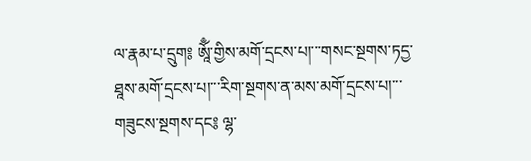ལ་རྣམ་པ་དྲུག༔ ཨཱོྃ་གྱིས་མགོ་དྲངས་པ།་་་གསང་སྔགས་ཏདྱ་ཐཱས་མགོ་དྲངས་པ།་་་རིག་སྔགས་ན་མས་མགོ་དྲངས་པ།་་་གཟུངས་སྔགས་དང༔ ལྷ་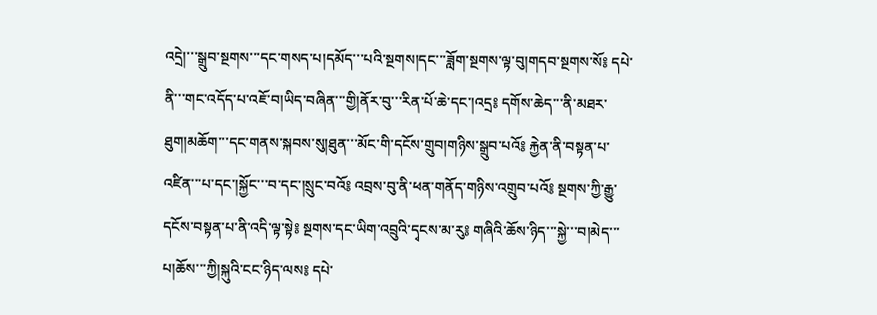འདྲེ།་་་སྒྲུབ་སྔགས་་་དང་གསད་པ།དམོད་་་པའི་སྔགས།དང་་་ཟློག་སྔགས་ལྟ་བུ།གདབ་སྔགས་སོ༔ དཔེ་ནི་་་གང་འདོད་པ་འཇོ་བ།ཡིད་བཞིན་་་གྱི།ནོར་བུ་་་རིན་པོ་ཆེ་དང་།འདྲ༔ དགོས་ཆེད་་་ནི་མཐར་ཐུག།མཆོག་་་དང་གནས་སྐབས་སུ།ཐུན་་་མོང་གི་དངོས་གྲུབ།གཉིས་སྒྲུབ་པའོ༔ རྐྱེན་ནི་བསྟན་པ་འཛིན་་་པ་དང་།སྐྱོང་་་བ་དང་།སྲུང་བའོ༔ འབྲས་བུ་ནི་ཕན་གནོད་གཉིས་འགྲུབ་པའོ༔ སྔགས་ཀྱི་རྒྱུ་དངོས་བསྟན་པ་ནི་འདི་ལྟ་སྟེ༔ སྔགས་དང་ཡིག་འབྲུའི་དྭངས་མ་རུ༔ གཞིའི་ཆོས་ཉིད་་་སྐྱེ་་་བ།མེད་་་པ།ཆོས་་་ཀྱི།སྐུའི་ངང་ཉིད་ལས༔ དཔེ་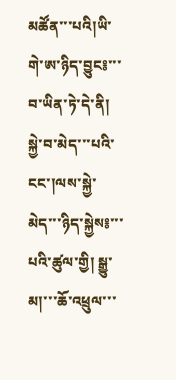མཚོན་་་པའི།ཡི་གེ་ཨ་ཉིད་བྱུང༔་་་བ་ཡིན་ཏེ་དེ་ནི། སྐྱེ་བ་མེད་་་པའི་ངང་།ལས་སྐྱེ་མེད་་་ཉིད་སྐྱེས༔་་་པའི་ཚུལ་གྱི། སྒྱུ་མ།་་་ཆོ་འཕྲུལ་་་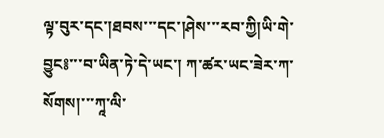ལྟ་བུར་དང་།ཐབས་་་དང་།ཤེས་་་རབ་ཀྱི།ཡི་གེ་བྱུང༔་་་བ་ཡིན་ཏེ་དེ་ཡང་། ཀ་ཚར་ཡང་ཟེར་ཀ་སོགས།་་་ཀཱ་ལི་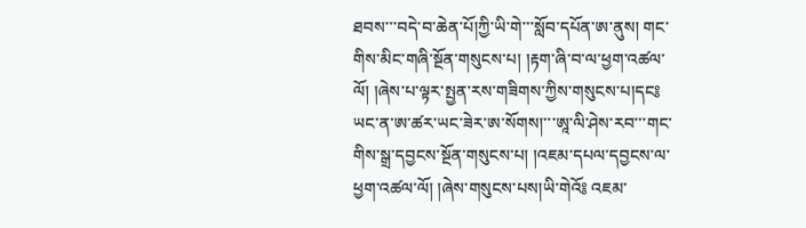ཐབས་་་བདེ་བ་ཆེན་པོ།ཀྱི་ཡི་གེ་་་སློབ་དཔོན་ཨ་ནུས། གང་གིས་མིང་གཞི་སྔོན་གསུངས་པ། །རྟག་ཞི་བ་ལ་ཕྱག་འཚལ་ལོ། །ཞེས་པ་ལྟར་སྤྱན་རས་གཟིགས་ཀྱིས་གསུངས་པ།དང༔ ཡང་ན་ཨ་ཚར་ཡང་ཟེར་ཨ་སོགས།་་་ཨཱ་ལི་ཤེས་རབ་་་གང་གིས་སྒྲ་དབྱངས་སྔོན་གསུངས་པ། །འཇམ་དཔལ་དབྱངས་ལ་ཕྱག་འཚལ་ལོ། །ཞེས་གསུངས་པས།ཡི་གེའོ༔ འཇམ་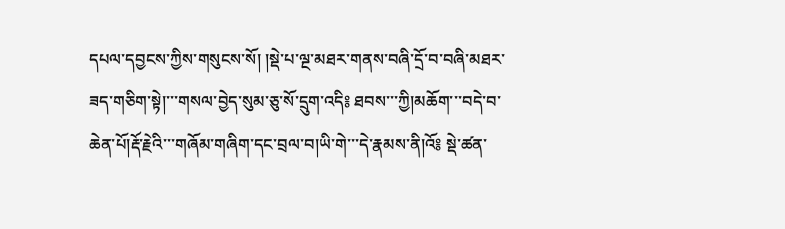དཔལ་དབྱངས་ཀྱིས་གསུངས་སོ། །སྡེ་པ་ལྔ་མཐར་གནས་བཞི་དྲོ་བ་བཞི་མཐར་ཟད་གཅིག་སྟེ།་་་གསལ་བྱེད་སུམ་ཅུ་སོ་དྲུག་འདི༔ ཐབས་་་ཀྱི།མཆོག་་་བདེ་བ་ཆེན་པོ།རྡོ་རྗེའི་་་གཞོམ་གཞིག་དང་བྲལ་བ།ཡི་གེ་་་དེ་རྣམས་ནི།འོ༔ སྡེ་ཚན་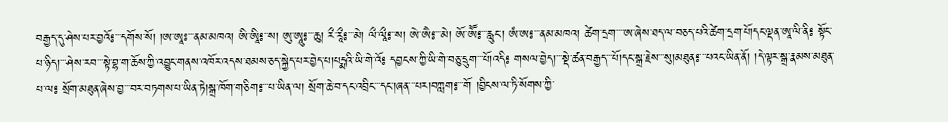བརྒྱད་དུ་ཤེས་པར་བྱའོ༔་་་དགོས་སོ། །ཨ་ཨཱཿ་་་ནམ་མཁའ། ཨི་ཨཱི༔་་ས། ཨུ་ཨཱུ༔་་་ཆུ། རྀ་རཱྀ༔་་་མེ། ལྀ་ལཱྀ༔་་ས། ཨེ་ཨཻ༔་་་མེ། ཨོ་ཨཽ༔་་་རླུང་། ཨཾ་ཨ༔་་་ནམ་མཁའ། ཚེག་དྲག་་་་ཨ་ཞེས་ཐད་ལ་བཅད་པའི་ཚེག་དྲག་པོ།དང་ལྡན་ཨཱ་ལི་ནི༔ སྟོང་པ་ཉིད།་་་ཤེས་རབ་་་སྟེ་བྷ་ག་ཆོས་ཀྱི་འབྱུང་གནས་འཁོར་འདས་ཐམས་ཅད་སྐྱེད་པར་བྱེད་པ།པདྨའི་ཡི་གེ་འོ༔ དབྱངས་ཀྱི་ཡི་གེ་བཅུ་དྲུག་་་པོ།འདི༔ གསལ་བྱེད།་་་སྡེ་ཚན་བརྒྱད་་་པོ།དང་སྒྲ་རྗེས་་་སུ།མཐུན༔་་་པའང་ཡིན་ནོ། །དེ་ལྟར་སྒྲ་རྣམས་མཐུན་པ་ལ༔ སྲོག་མཐུན་ཞེས་བྱ་་་བར་བཏགས་པ་ཡིན་ཏེ།སྒྲ་ཁོག་གཅིག༔་་་པ་ཡིན་ལ། སྲོག་ཆེ་བ་དང་འབྲིང་་་དང་།ཞན་་་པར།བཀླག༔་་་གོ །བྱིངས་ལ་ཏི་སོགས་ཀྱི་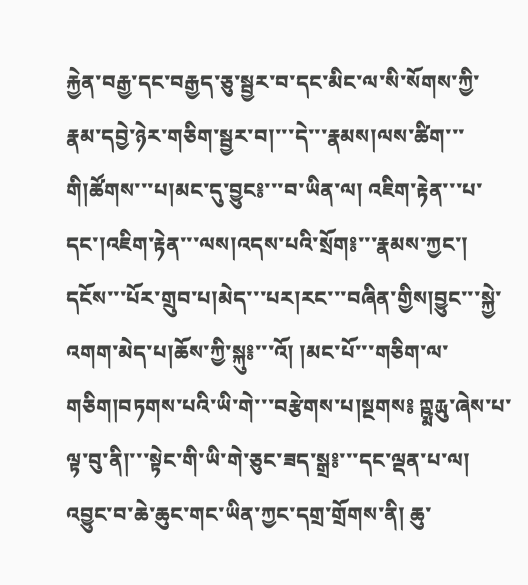རྐྱེན་བརྒྱ་དང་བརྒྱད་ཅུ་སྦྱར་བ་དང་མིང་ལ་སི་སོགས་ཀྱི་རྣམ་དབྱེ་ཉེར་གཅིག་སྦྱར་བ།་་་དེ་་་རྣམས།ལས་ཚིག་་་གི།ཚོགས་་་པ།མང་དུ་བྱུང༔་་་བ་ཡིན་ལ། འཇིག་རྟེན་་་པ་དང་།འཇིག་རྟེན་་་ལས།འདས་པའི་སྲོག༔་་་རྣམས་ཀྱང་། དངོས་་་པོར་གྲུབ་པ།མེད་་་པར།རང་་་བཞིན་གྱིས།བྱུང་་་སྐྱེ་འགག་མེད་པ།ཆོས་ཀྱི་སྐུ༔་་་འོ། །མང་པོ་་་གཅིག་ལ་གཅིག།བཏགས་པའི་ཡི་གེ་་་བརྩེགས་པ།སྔགས༔ ཀྵྨརྻུ་ཞེས་པ་ལྟ་བུ་ནི།་་་སྟེང་གི་ཡི་གེ་ཅུང་ཟད་སྒྲ༔་་་དང་ལྡན་པ་ལ། འབྱུང་བ་ཆེ་ཆུང་གང་ཡིན་ཀྱང་དགྲ་གྲོགས་ནི། ཆུ་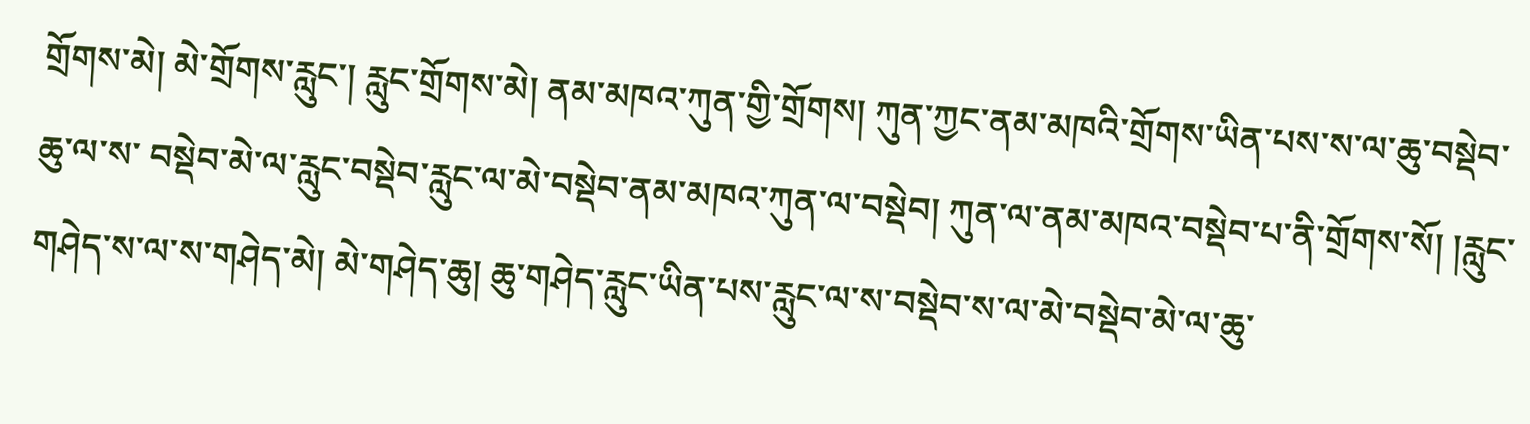གྲོགས་མེ། མེ་གྲོགས་རླུང་། རླུང་གྲོགས་མེ། ནམ་མཁའ་ཀུན་གྱི་གྲོགས། ཀུན་ཀྱང་ནམ་མཁའི་གྲོགས་ཡིན་པས་ས་ལ་ཆུ་བསྡེབ་ཆུ་ལ་ས་ བསྡེབ་མེ་ལ་རླུང་བསྡེབ་རླུང་ལ་མེ་བསྡེབ་ནམ་མཁའ་ཀུན་ལ་བསྡེབ། ཀུན་ལ་ནམ་མཁའ་བསྡེབ་པ་ནི་གྲོགས་སོ། །རླུང་གཤེད་ས་ལ་ས་གཤེད་མེ། མེ་གཤེད་ཆུ། ཆུ་གཤེད་རླུང་ཡིན་པས་རླུང་ལ་ས་བསྡེབ་ས་ལ་མེ་བསྡེབ་མེ་ལ་ཆུ་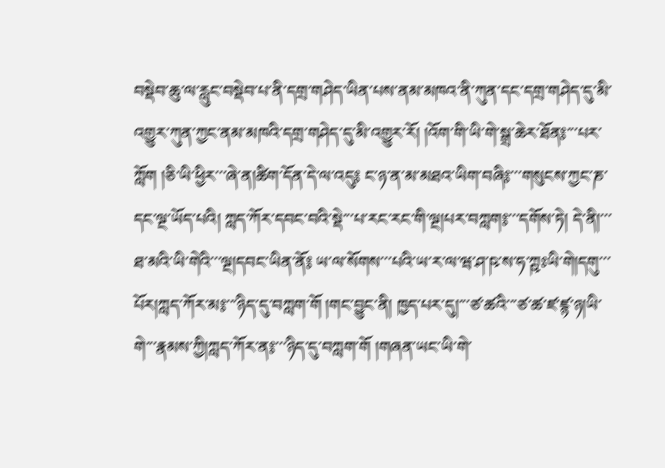བསྡེབ་ཆུ་ལ་རླུང་བསྡེབ་པ་ནི་དགྲ་གཤེད་ཡིན་པས་ནམ་མཁའ་ནི་ཀུན་དང་དགྲ་གཤེད་དུ་མི་འགྱུར་ཀུན་ཀྱང་ནམ་མཁའི་དགྲ་གཤེད་དུ་མི་འགྱུར་རོ། །འོག་གི་ཡི་གེ་སྒྲ་ཆེར་ཐོན༔་་་པར་ཀློག །ཅི་ཡི་ཕྱིར་་་ཞེ་ན།ཚིག་དོན་དེ་ལ་འདུ༔ ང་ཉ་ན་མ་མཐའ་ཡིག་བཞི༔་་་གསུངས་ཀྱང་ཎ་དང་ལྔ་ཡོད་པའི། ཀླད་ཀོར་དབང་བའི་སྡེ་་་པ་རང་རང་གི་ལྔ།པར་བཀླག༔་་་དགོས་ཏེ། དེ་ནི།་་་ཐ་མའི་ཡི་གེའི་་་ལྔ།དབང་ཡིན་ནོ༔ ཡ་ལ་སོགས་་་པའི་ཡ་ར་ལ་ཝ་ཤ་ཥ་ས་ཧ་ཀྵཿཡི་གེ།དགུ་་་པོར།ཀླད་ཀོར་མ༔་་་ཉིད་དུ་བཀླག་གོ །གང་བྱུང་ནི། ཁྱད་པར་དུ།་་་ཙ་ཚའི་་་ཙ་ཚ་ཛ་ཛྙ་ཉ།ཡི་གེ་་་རྣམས་ཀྱི།ཀླད་ཀོར་ན༔་་་ཉིད་དུ་བཀླག་གོ །གཞན་ཡང་ཡི་གེ་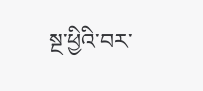སྔ་ཕྱིའི་བར་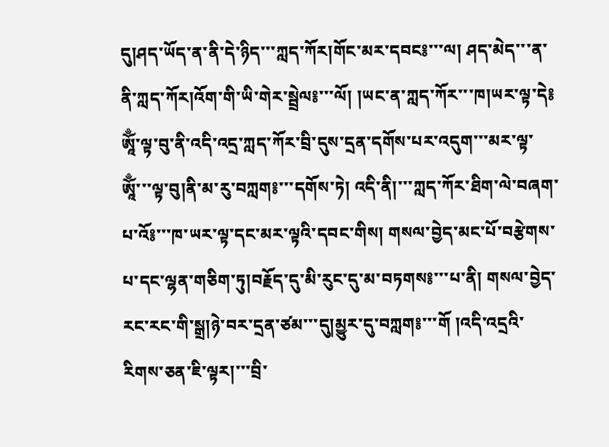དུ།ཤད་ཡོད་ན་ནི་དེ་ཉིད་་་ཀླད་ཀོར།གོང་མར་དབང༔་་་ལ། ཤད་མེད་་་ན་ནི་ཀླད་ཀོར།འོག་གི་ཡི་གེར་སྦྲེལ༔་་་ལོ། །ཡང་ན་ཀླད་ཀོར་་་ཁ།ཡར་ལྟ་དེ༔ ཨཱོྃ་ལྟ་བུ་ནི་འདི་འདྲ་ཀླད་ཀོར་བྲི་དུས་དྲན་དགོས་པར་འདུག་་་མར་ལྟ་ཨཱོྃ་་་ལྟ་བུ།ནི་མ་རུ་བཀླག༔་་་དགོས་ཏེ། འདི་ནི།་་་ཀླད་ཀོར་ཐིག་ལེ་བཞག་པ་འོ༔་་་ཁ་ཡར་ལྟ་དང་མར་ལྟའི་དབང་གིས། གསལ་བྱེད་མང་པོ་བརྩེགས་པ་དང་ལྷན་གཅིག་ཏུ།བརྗོད་དུ་མི་རུང་དུ་མ་བཏགས༔་་་པ་ནི། གསལ་བྱེད་རང་རང་གི་སྒྲ།ཉེ་བར་དྲན་ཙམ་་་དུ།མྱུར་དུ་བཀླག༔་་་གོ །འདི་འདྲའི་རིགས་ཅན་ཇི་ལྟར།་་་བྲི་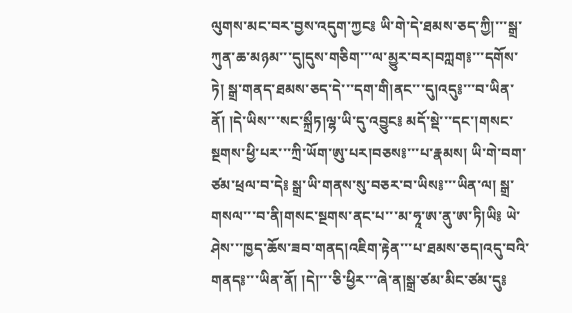ལུགས་མང་བར་བྱས་འདུག་ཀྱང༔ ཡི་གེ་དེ་ཐམས་ཅད་ཀྱི།་་་སྒྲ་ཀུན་ཆ་མཉམ་་་དུ།དུས་གཅིག་་་ལ་མྱུར་བར།བཀླག༔་་་དགོས་ཏེ། སྒྲ་གནད་ཐམས་ཅད་དེ་་་དག་གི།ནང་་་དུ།འདུ༔་་་བ་ཡིན་ནོ། །དེ་ཡིས་་་སང་སྐྲྀཏ།ལྷ་ཡི་དུ་འབྱུང༔ མདོ་སྡེ་་་དང་།གསང་སྔགས་ཕྱི་པར་་་ཀྲི་ཡོག་ཨུ་པར།བཅས༔་་་པ་རྣམས། ཡི་གེ་བག་ཙམ་ཕྲལ་བ་དེ༔ སྒྲ་ཡི་གནས་སུ་བཅར་བ་ཡིས༔་་་ཡིན་ལ། སྒྲ་གསལ་་་བ་ནི།གསང་སྔགས་ནང་པ་་་མ་ཧཱ་ཨ་ནུ་ཨ་ཏི།ཡི༔ ཡེ་ཤེས་་་ཁྱད་ཆོས་ཟབ་གནད།འཇིག་རྟེན་་་པ་ཐམས་ཅད།འདུ་བའི་གནད༔་་་ཡིན་ནོ། །དེ།་་་ཅི་ཕྱིར་་་ཞེ་ན།སྒྲ་ཙམ་མིང་ཙམ་དུ༔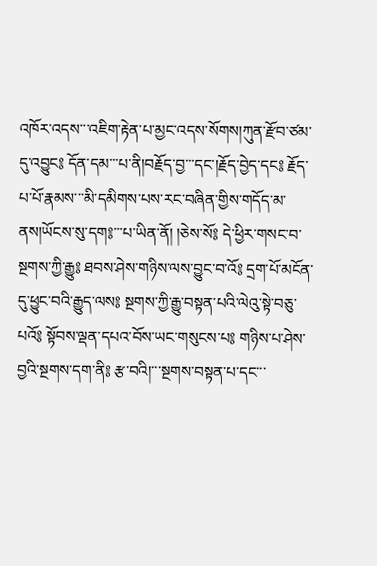འཁོར་འདས་་་འཇིག་རྟེན་པ་མྱང་འདས་སོགས།ཀུན་རྫོབ་ཙམ་དུ་འབྱུང༔ དོན་དམ་་་པ་ནི།བརྗོད་བྱ་་་དང་།རྗོད་བྱེད་དང༔ རྗོད་པ་པོ་རྣམས་་་མི་དམིགས་པས་རང་བཞིན་གྱིས་གདོད་མ་ནས།ཡོངས་སུ་དག༔་་་པ་ཡིན་ནོ། །ཅེས་སོ༔ དེ་ཕྱིར་གསང་བ་སྔགས་ཀྱི་རྒྱུ༔ ཐབས་ཤེས་གཉིས་ལས་བྱུང་བ་འོ༔ དྲག་པོ་མངོན་དུ་ཕྱུང་བའི་རྒྱུད་ལས༔ སྔགས་ཀྱི་རྒྱུ་བསྟན་པའི་ལེའུ་སྟེ་བཅུ་པའོ༔ སྟོབས་ལྡན་དཔའ་བོས་ཡང་གསུངས་པ༔ གཉིས་པ་ཤེས་བྱའི་སྔགས་དག་ནི༔ རྩ་བའི།་་་སྔགས་བསྟན་པ་དང་་་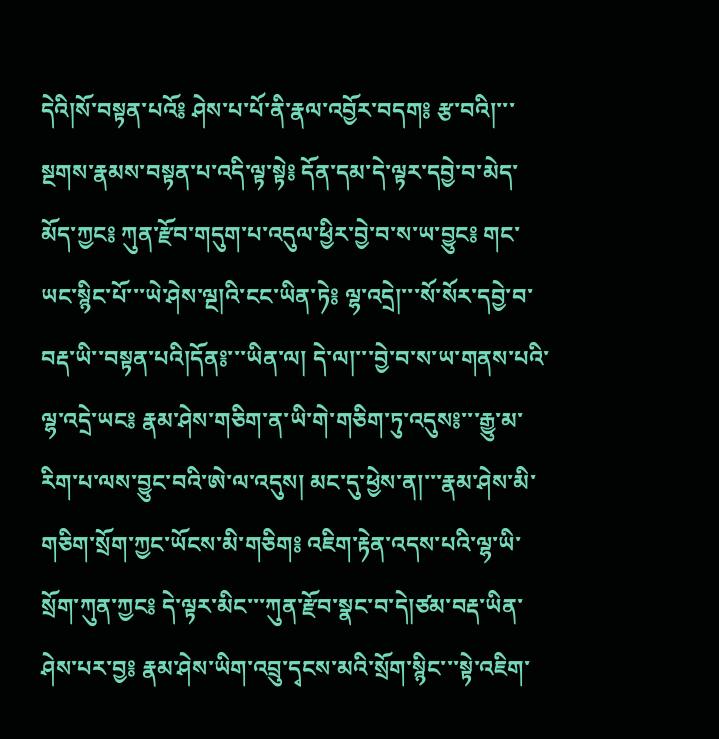དེའི།སོ་བསྟན་པའོ༔ ཤེས་པ་པོ་ནི་རྣལ་འབྱོར་བདག༔ རྩ་བའི།་་་སྔགས་རྣམས་བསྟན་པ་འདི་ལྟ་སྟེ༔ དོན་དམ་དེ་ལྟར་དབྱེ་བ་མེད་མོད་ཀྱང༔ ཀུན་རྫོབ་གདུག་པ་འདུལ་ཕྱིར་བྱེ་བ་ས་ཡ་བྱུང༔ གང་ཡང་སྙིང་པོ་་་ཡེ་ཤེས་ལྔ།འི་ངང་ཡིན་ཏེ༔ ལྷ་འདྲེ།་་་སོ་སོར་དབྱེ་བ་བརྡ་ཡི་་བསྟན་པའི།དོན༔་་་ཡིན་ལ། དེ་ལ།་་་བྱེ་བ་ས་ཡ་གནས་པའི་ལྷ་འདྲེ་ཡང༔ རྣམ་ཤེས་གཅིག་ན་ཡི་གེ་གཅིག་ཏུ་འདུས༔་་་རྒྱུ་མ་རིག་པ་ལས་བྱུང་བའི་ཨེ་ལ་འདུས། མང་དུ་ཕྱེས་ན།་་་རྣམ་ཤེས་མི་གཅིག་སྲོག་ཀྱང་ཡོངས་མི་གཅིག༔ འཇིག་རྟེན་འདས་པའི་ལྷ་ཡི་སྲོག་ཀུན་ཀྱང༔ དེ་ལྟར་མིང་་་ཀུན་རྫོབ་སྣང་བ་དེ།ཙམ་བརྡ་ཡིན་ཤེས་པར་བྱ༔ རྣམ་ཤེས་ཡིག་འབྲུ་དྭངས་མའི་སྲོག་སྙིང་་་སྟེ་འཇིག་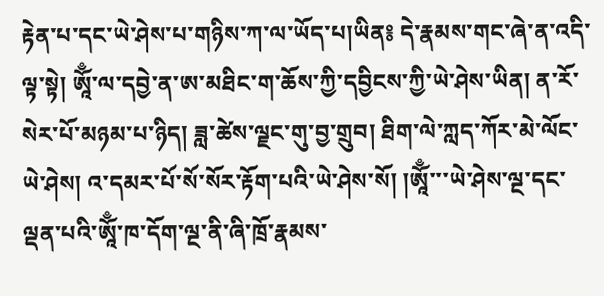རྟེན་པ་དང་ཡེ་ཤེས་པ་གཉིས་ཀ་ལ་ཡོད་པ།ཡིན༔ དེ་རྣམས་གང་ཞེ་ན་འདི་ལྟ་སྟེ། ཨཱོྃ་ལ་དབྱེ་ན་ཨ་མཐིང་ག་ཆོས་ཀྱི་དབྱིངས་ཀྱི་ཡེ་ཤེས་ཡིན། ན་རོ་སེར་པོ་མཉམ་པ་ཉིད། ཟླ་ཚེས་ལྗང་གུ་བྱ་གྲུབ། ཐིག་ལེ་ཀླད་ཀོར་མེ་ལོང་ཡེ་ཤེས། འ་དམར་པོ་སོ་སོར་རྟོག་པའི་ཡེ་ཤེས་སོ། །ཨཱོྃ་་་ཡེ་ཤེས་ལྔ་དང་ལྡན་པའི་ཨཱོྃ་ཁ་དོག་ལྔ་ནི་ཞི་ཁྲོ་རྣམས་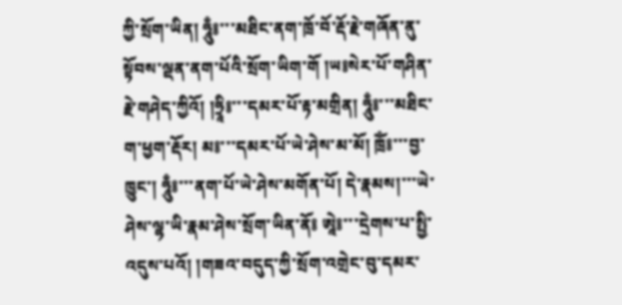ཀྱི་སྲོག་ཡིན། ཧཱུྃ༔་་་མཐིང་ནག་ཁྲོ་བོ་རྡོ་རྗེ་གཞོན་ནུ་སྟོབས་ལྡན་ནག་པོའི་སྲོག་ཡིག་གོ །ཡ༔སེར་པོ་གཤིན་རྗེ་གཤེད་ཀྱིའོ། །ཧྲཱི༔་་་དམར་པོ་རྟ་མགྲིན། ཧཱུྃ༔་་་མཐིང་ག་ཕྱག་རྡོར། མ༔་་་དམར་པོ་ཡེ་ཤེས་མ་མོ། ཁྲོཾ༔་་་བྱ་ཁྱུང་། ཧཱུྃ༔་་་ནག་པོ་ཡེ་ཤེས་མགོན་པོ། དེ་རྣམས།་་་ཡེ་ཤེས་ལྷ་ཡི་རྣམ་ཤེས་སྲོག་ཡིན་ནོ༔ ཨཱེ༔་་་དྲེགས་པ་སྤྱི་འདུས་པའོ། །གཟའ་བདུད་ཀྱི་སྲོག་འགྲེང་བུ་དམར་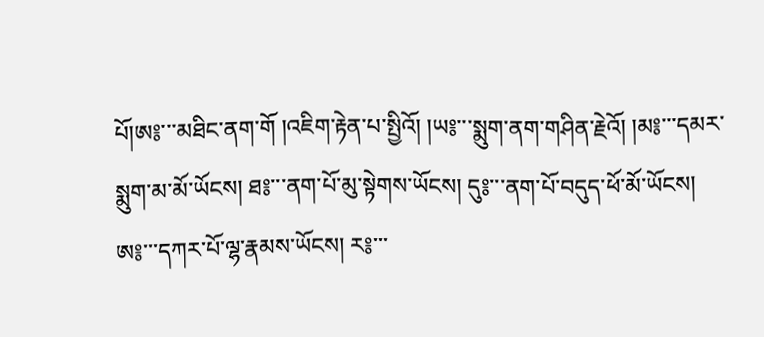པོ།ཨ༔་་་མཐིང་ནག་གོ །འཇིག་རྟེན་པ་སྤྱིའོ། །ཡ༔་་་སྨུག་ནག་གཤིན་རྗེའོ། །མ༔་་་དམར་སྨུག་མ་མོ་ཡོངས། ཐ༔་་་ནག་པོ་མུ་སྟེགས་ཡོངས། དུ༔་་་ནག་པོ་བདུད་ཕོ་མོ་ཡོངས། ཨ༔་་་དཀར་པོ་ལྷ་རྣམས་ཡོངས། ར༔་་་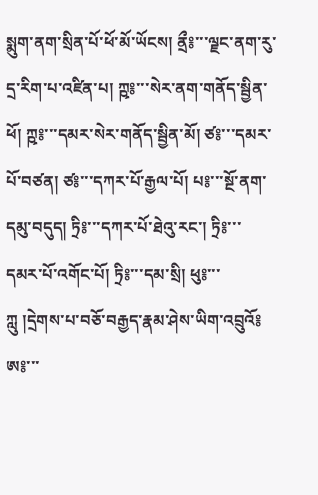སྨུག་ནག་སྲིན་པོ་ཕོ་མོ་ཡོངས། ནྲྀ༔་་་ལྗང་ནག་རུ་དྲ་རིག་པ་འཛིན་པ། ཀྵ༔་་་སེར་ནག་གནོད་སྦྱིན་ཕོ། ཀྵ༔་་་དམར་སེར་གནོད་སྦྱིན་མོ། ཙ༔་་་དམར་པོ་བཙན། ཙ༔་་་དཀར་པོ་རྒྱལ་པོ། པ༔་་་སྔོ་ནག་དམུ་བདུད། ཏྲི༔་་་དཀར་པོ་ཐེའུ་རང་། ཏྲི༔་་་དམར་པོ་འགོང་པོ། ཏྲི༔་་་དམ་སྲི། ཕུ༔་་་ཀླུ །དྲེགས་པ་བཅོ་བརྒྱད་རྣམ་ཤེས་ཡིག་འབྲུའོ༔ ཨ༔་་་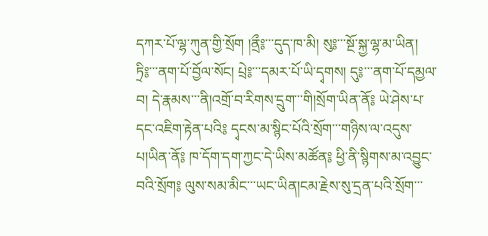དཀར་པོ་ལྷ་ཀུན་གྱི་སྲོག །ནྲྀ༔་་་དུད་ཁ་མི། སུ༔་་་སྔོ་སྐྱ་ལྷ་མ་ཡིན། ཏྲི༔་་་ནག་པོ་བྱོལ་སོང། པྲེ༔་་་དམར་པོ་ཡི་དྭགས། དུ༔་་་ནག་པོ་དམྱལ་བ། དེ་རྣམས་་་ནི།འགྲོ་བ་རིགས་དྲུག་་་གི།སྲོག་ཡིན་ནོ༔ ཡེ་ཤེས་པ་དང་འཇིག་རྟེན་པའི༔ དྭངས་མ་སྙིང་པོའི་སྲོག་་་གཉིས་ལ་འདུས་པ།ཡིན་ནོ༔ ཁ་དོག་དག་ཀྱང་དེ་ཡིས་མཚོན༔ ཕྱི་ནི་སྙིགས་མ་འབྱུང་བའི་སྲོག༔ ལུས་སམ་མིང་་་ཡང་ཡིན།ངམ་རྗེས་སུ་དྲན་པའི་སྲོག་་་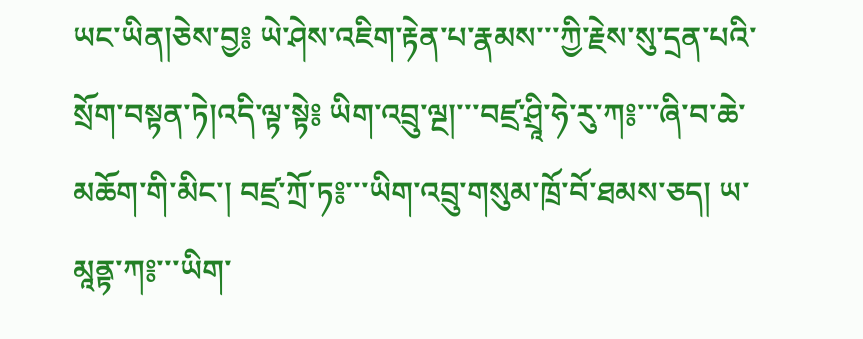ཡང་ཡིན།ཅེས་བྱ༔ ཡེ་ཤེས་འཇིག་རྟེན་པ་རྣམས་་་ཀྱི་རྗེས་སུ་དྲན་པའི་སྲོག་བསྟན་ཏེ།འདི་ལྟ་སྟེ༔ ཡིག་འབྲུ་ལྔ།་་་བཛྲ་ཤྲཱི་ཧེ་རུ་ཀ༔་་་ཞི་བ་ཆེ་མཆོག་གི་མིང་། བཛྲ་ཀྲོ་ཏ༔་་་ཡིག་འབྲུ་གསུམ་ཁྲོ་བོ་ཐམས་ཅད། ཡ་མཱནྟ་ཀ༔་་་ཡིག་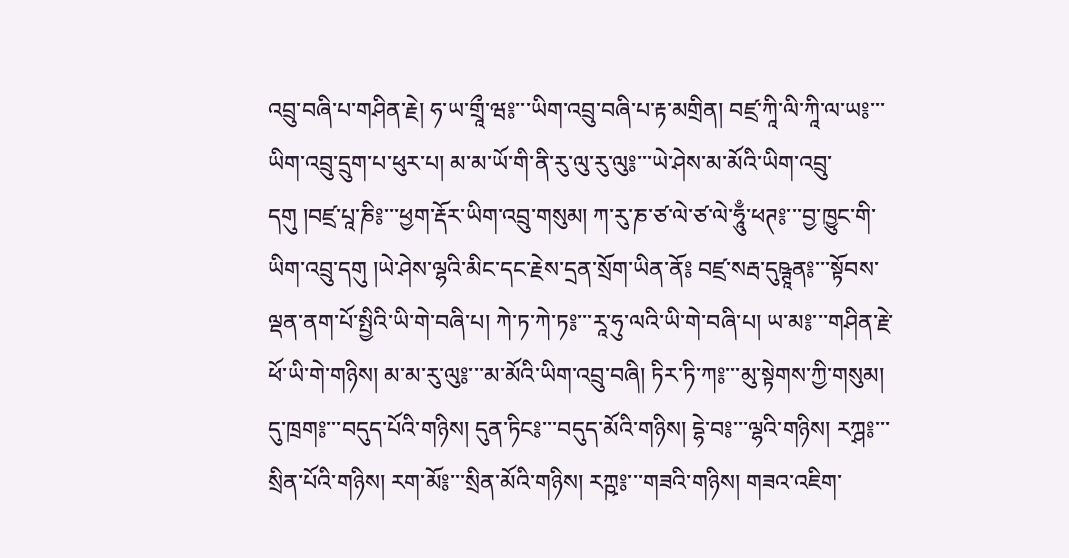འབྲུ་བཞི་པ་གཤིན་རྗེ། ཧ་ཡ་གྲཱྀ་ཝ༔་་་ཡིག་འབྲུ་བཞི་པ་རྟ་མགྲིན། བཛྲ་ཀཱི་ལི་ཀཱི་ལ་ཡ༔་་་ཡིག་འབྲུ་དྲུག་པ་ཕུར་པ། མ་མ་ཡོ་གི་ནི་རུ་ལུ་རུ་ལུ༔་་་ཡེ་ཤེས་མ་མོའི་ཡིག་འབྲུ་དགུ །བཛྲ་པཱ་ཎི༔་་་ཕྱག་རྡོར་ཡིག་འབྲུ་གསུམ། ཀ་རུ་ཎ་ཙ་ལེ་ཙ་ལེ་ཧཱུྃ་ཕཊ༔་་་བྱ་ཁྱུང་གི་ཡིག་འབྲུ་དགུ །ཡེ་ཤེས་ལྷའི་མིང་དང་རྗེས་དྲན་སྲོག་ཡིན་ནོ༔ བཛྲ་སརྦ་དུཥྚཱན༔་་་སྟོབས་ལྡན་ནག་པོ་སྤྱིའི་ཡི་གེ་བཞི་པ། ཀེ་ཏ་ཀེ་ཏ༔་་་རཱ་ཧུ་ལའི་ཡི་གེ་བཞི་པ། ཡ་མ༔་་་གཤིན་རྗེ་ཕོ་ཡི་གེ་གཉིས། མ་མ་རུ་ལུ༔་་་མ་མོའི་ཡིག་འབྲུ་བཞི། ཏིར་ཏི་ཀ༔་་་མུ་སྟེགས་ཀྱི་གསུམ། དུ་ཁྲག༔་་་བདུད་པོའི་གཉིས། དུན་ཏིང༔་་་བདུད་མོའི་གཉིས། དྷེ་བ༔་་་ལྷའི་གཉིས། རཀྴ༔་་་སྲིན་པོའི་གཉིས། རག་མོ༔་་་སྲིན་མོའི་གཉིས། རཀྵ༔་་་གཟའི་གཉིས། གཟའ་འཇིག་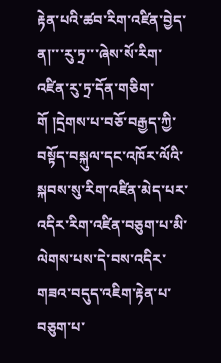རྟེན་པའི་ཚབ་རིག་འཛིན་བྱེད་ན།་་་རུ་ཏྲ་་་ཞེས་སོ་རིག་འཛིན་རུ་ཏྲ་དོན་གཅིག་གོ །དྲེགས་པ་བཅོ་བརྒྱད་ཀྱི་བསྟོད་བསྐུལ་དང་འཁོར་ལོའི་སྐབས་སུ་རིག་འཛིན་མེད་པར་འདིར་རིག་འཛིན་བཅུག་པ་མི་ལེགས་པས་དེ་བས་འདིར་གཟའ་བདུད་འཇིག་རྟེན་པ་བཅུག་པ་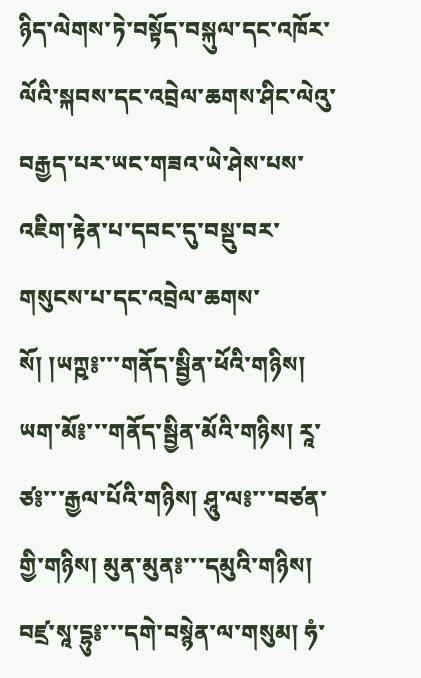ཉིད་ལེགས་ཏེ་བསྟོད་བསྐུལ་དང་འཁོར་ལོའི་སྐབས་དང་འབྲེལ་ཆགས་ཤིང་ལེའུ་བརྒྱད་པར་ཡང་གཟའ་ཡེ་ཤེས་པས་འཇིག་རྟེན་པ་དབང་དུ་བསྡུ་བར་གསུངས་པ་དང་འབྲེལ་ཆགས་སོ། །ཡཀྵ༔་་་གནོད་སྦྱིན་ཕོའི་གཉིས། ཡག་མོ༔་་་གནོད་སྦྱིན་མོའི་གཉིས། རཱ་ཙ༔་་་རྒྱལ་པོའི་གཉིས། ཤཱུ་ལ༔་་་བཙན་གྱི་གཉིས། མུན་མུན༔་་་དམུའི་གཉིས། བཛྲ་སཱ་དྷུ༔་་་དགེ་བསྙེན་ལ་གསུམ། ཧཾ་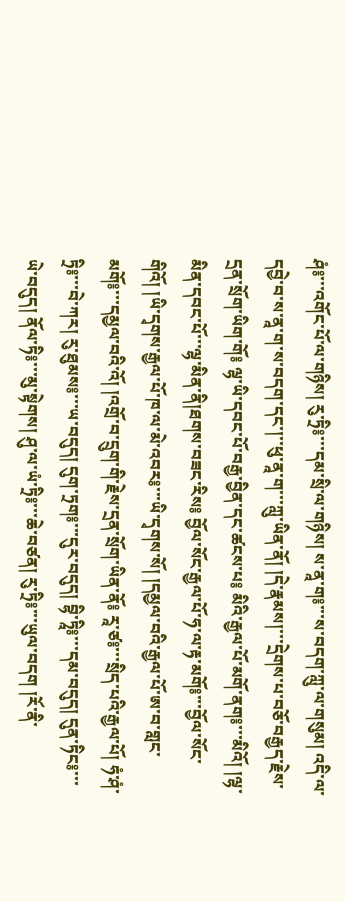ཤཾ༔་་་འགོང་པོ་ལ་གཉིས། རུ་ཏྲི༔་་་དམ་སྲི་ལ་གཉིས། ས་ནཱ་ག༔་་་ས་བདག་ཀླུ་ལ་གསུམ། འདི་ལ་དབྱེ་བ་ས་ནཱ་ག་ས་བདག་དང་།་་ཕུ་ནཱ་ག་་་ཀླུ་ཡིན་ནོ། །དེ་རྣམས།་་་དྲེགས་པ་བཅོ་བརྒྱད་རྗེས་དྲན་སྲོག་ཡིག་གོ༔ ལྷ་ཡི་དབང་པོ་བརྒྱ་བྱིན་དང་ཚངས་པ༔ མིའི་རྒྱལ་པོ་མགོ་ནག༔་་་མིའོ། །ལྷ་མིན་དབང་པོ་་་ལྷ་མིན་ནི།ཐགས་བཟང་རིས༔ བྱོལ་སོང་རྒྱལ་པོ་ཧ་ལ་རྟ་མགོ༔་་་བྱོལ་སོང་གིའོ། །ཡི་དྭགས་རྒྱལ་པོ་ཁ་ལ་མེ་འབར༔་་་ཡི་དྭགས་སོ། །དམྱལ་བའི་རྒྱལ་པོ་ཨ་བ་གླང་མགོ༔་་་དམྱལ་བའི་འོ། །འགྲོ་བ་དྲུག་གི་རྗེས་དྲན་སྲོག་ཡིན་ནོ༔ རཱ་ཙ༔་་་སྲིད་པའི་རྒྱལ་པོ། ཧཾ་ཤཾ་ཏྲི༔་་་བེ་ཀར། རུ་ཐུམས༔་་་ཡ་བདུད། དུག་ཏྲག༔་་་དུར་བདུད། བྷི་ཏཱི༔་་་དམ་བདུད། དུན་ཏིང༔་་་ཡེ་བདུད། ནོལ་ཏི༔་་་མུ་སྟེགས། ཤུ་ལ་ཡཾ་ཏྲི༔་་་ཆེ་བཙན། རུ་ཏྲི༔་་་ཡུལ་བདག །རོ་ནི་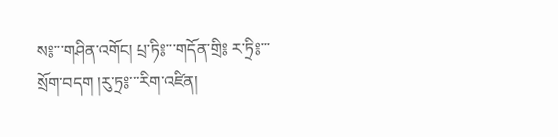ས༔་་་གཤིན་འགོང། པྲ་ཏི༔་་་གདོན་གྲི༔ ར་ཏྲི༔་་་སྲོག་བདག །རུ་ཏྲ༔་་་རིག་འཛིན།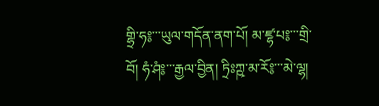གྷྲི་ཧ༔་་་ཡུལ་གདོན་ནག་པོ། མ་ཛྷ་པ༔་་་གྲི་བོ། ཧཾ་ཤཾ༔་་་རྒྱལ་བྱིན། ཏྲིཿཀྵ་མ་རོ༔་་་མེ་ལྷ།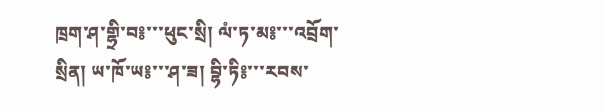ཁྲག་ཤ་གྷྲི་བ༔་་་ཕུང་སྲི། ལཾ་ཏ་མ༔་་་འབྲོག་སྲིན། ཡ་ཁོ་ཡ༔་་་ཤ་ཟ། བྷི་ཏི༔་་་རབས་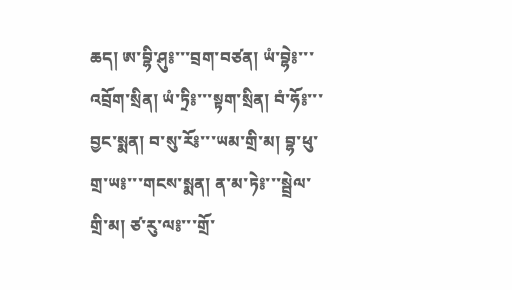ཆད། ཨ་བྷི་ཤུ༔་་་བྲག་བཙན། ཡཾ་བྷེ༔་་་འབྲོག་སྲིན། ཡཾ་ཏྲི༔་་་སྟག་སྲིན། བཾ་ཧོ༔་་་བྱང་སྨན། བ་སུ་རོ༔་་་ཡམ་གྲི་མ། བྷ་ཕུ་གྲ་ཡ༔་་་གངས་སྨན། ན་མ་ཏེ༔་་་སྦྲེལ་གྲི་མ། ཙ་རུ་ལ༔་་་གྲོ་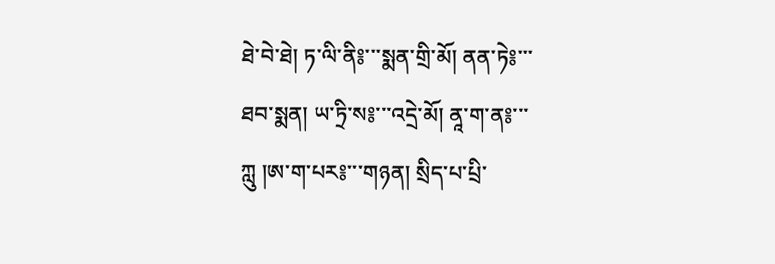ཐེ་བེ་ཐེ། ཏ་ལི་ནི༔་་་སྨན་གྲི་མོ། ནན་ཏེ༔་་་ཐབ་སྨན། ཡ་ཏྲི་ས༔་་་འདྲེ་མོ། ནཱ་ག་ན༔་་་ཀླུ །ཨ་ག་པར༔་་་གཉན། སྲིད་པ་པྲི་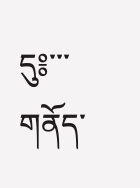དུ༔་་་གནོད་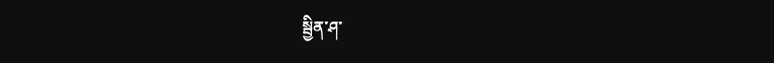སྦྱིན་ཤ་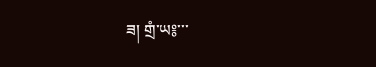ཟ། གྲཾ་ཡ༔་་་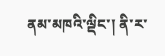ནམ་མཁའི་ལྡིང་། ནི་ར་